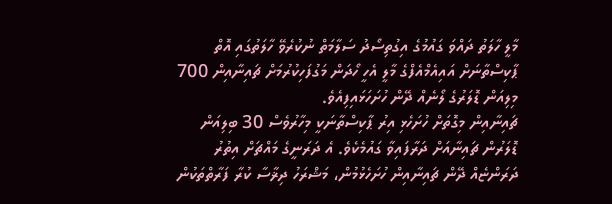މާލީ ހާލަތު ދައްވަ ގައުމުގެ އިގުތިސޯދު ސަލާމަތް ނުކުރެވޭ ހާލަތުގައި އޮތް ޕާކިސްތާނަށް އައިއެމްއެފްގެ މާލީ އެހީ ހޯދަން މަގުފަހިކުރުމަށް ޗައިނާއިން 700 މިލިއަން ޑޮލަރުގެ ލޯނެއް ދޭން ހުށަހަޅައިފިއެވެ.
ޗައިނާއިން މިގޮތަށް ހުށަހެޅި އިރު ޕާކިސްތާނަކީ މިހާރުވެސް 30 ބިލިއަން ޑޮލަރުން ޗައިނާއަށް ދަރާފައިވާ ގައުމެކެވެ. އެ ދަރަނީގެ މައްޗަށް އިތުރު ދަރަންޏެއް ދޭން ޗައިނާއިން ހުށަހެޅުމުން، މަޝްރަހު ދިޜާސާ ކުރާ ފަރާތްތަކުން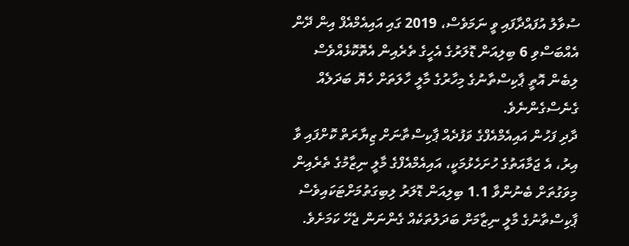ސުވާލު އުފައްދާފައި ވީ ނަމަވެސް، 2019 ގައި އައިއެމްއެފް އިން ދޭން އެއްބަސްވި 6 ބިލިއަން ޑޮލަރުގެ އެހީގެ ތެރެއިން އެތޮކޮޅެއްވެސް ލިބެން އޮތީ ޕާކިސްތާނުގެ މިހާރުގެ މާލީ ހާލަތަށް ހެޔޮ ބަދަލެއް ގެނެސްގެންނެވެ.
ދާދި ފަހުން އައިއެމްއެފްގެ ވަފުދެއް ޕާކިސްތާނަށް ޒިޔާރަތް ކޮށްފައި ވާ އިރު، އެ ޖަމާއަތުގެ ހުށަހެޅުމަކީ، އައިއެމްއެފްގެ މާލީ ނިޒާމުގެ ތެރެއިން މިވަގުތަށް ބެނުންވާ 1.1 ބިލިއަން ޑޮލަރު ލިބިގަތުމަށްޓަކައިވެސް ޕާކިސްތާނުގެ މާލީ ނިޒާމަށް ބަދަލުތަކެއް ގެންނަން ޖެހޭ ކަމަށެވެ.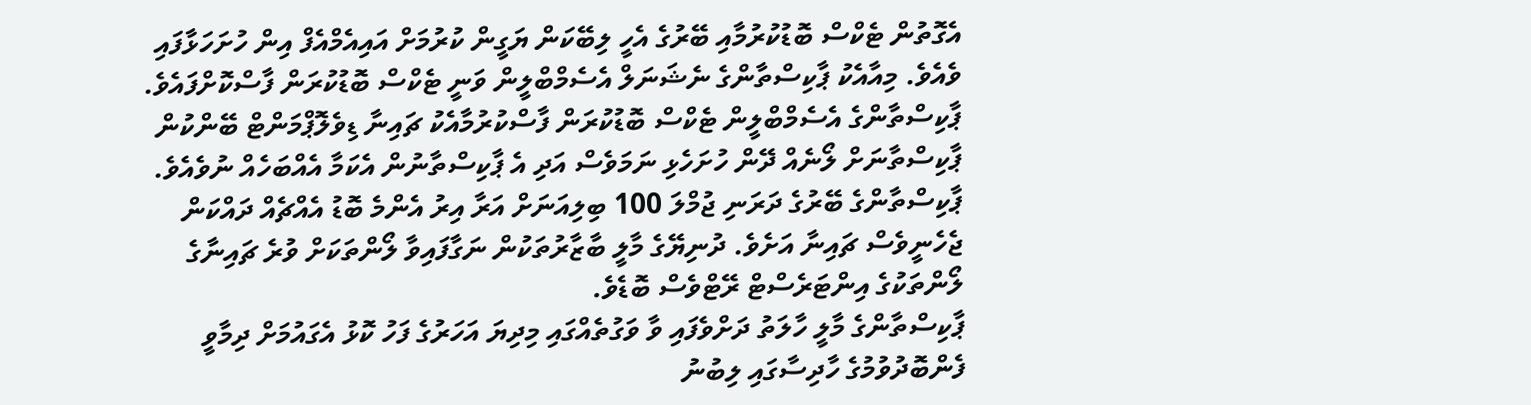އެގޮތުން ޓެކްސް ބޮޑުކުރުމާއި ބޭރުގެ އެހީ ލިބޭކަން ޔަގީން ކުރުމަށް އައިއެމްއެފް އިން ހުށަހަޅާފައި ވެއެވެ. މިއާއެކު ޕާކިސްތާންގެ ނެޝަނަލް އެސެމްބްލީން ވަނީ ޓެކްސް ބޮޑުކުރަން ފާސްކޮށްފައެވެ.
ޕާކިސްތާންގެ އެސެމްބްލީން ޓެކްސް ބޮޑުކުރަން ފާސްކުރުމާއެކު ޗައިނާ ޑިވެލޮޕްމަންޓް ބޭންކުން ޕާކިސްތާނަށް ލޯނެއް ދޭން ހުށަހެޅި ނަމަވެސް އަދި އެ ޕާކިސްތާނުން އެކަމާ އެއްބަހެއް ނުވެއެވެ.
ޕާކިސްތާންގެ ބޭރުގެ ދަރަނި ޖުމްލަ 100 ބިލިއަނަށް އަރާ އިރު އެންމެ ބޮޑު އެއްޗެއް ދައްކަން ޖެހެނީވެސް ޗައިނާ އަށެވެ. ދުނިޔޭގެ މާލީ ބާޒާރުތަކުން ނަގާފައިވާ ލޯންތަކަށް ވުރެ ޗައިނާގެ ލޯންތަކުގެ އިންޓަރެސްޓް ރޭޓްވެސް ބޮޑެވެ.
ޕާކިސްތާންގެ މާލީ ހާލަތު ދަށްވެފައި ވާ ވަގުތެއްގައި މިދިޔަ އަހަރުގެ ފަހު ކޮޅު އެގައުމަށް ދިމާވީ ފެންބޮދުވުމުގެ ހާދިސާގައި ލިބުނު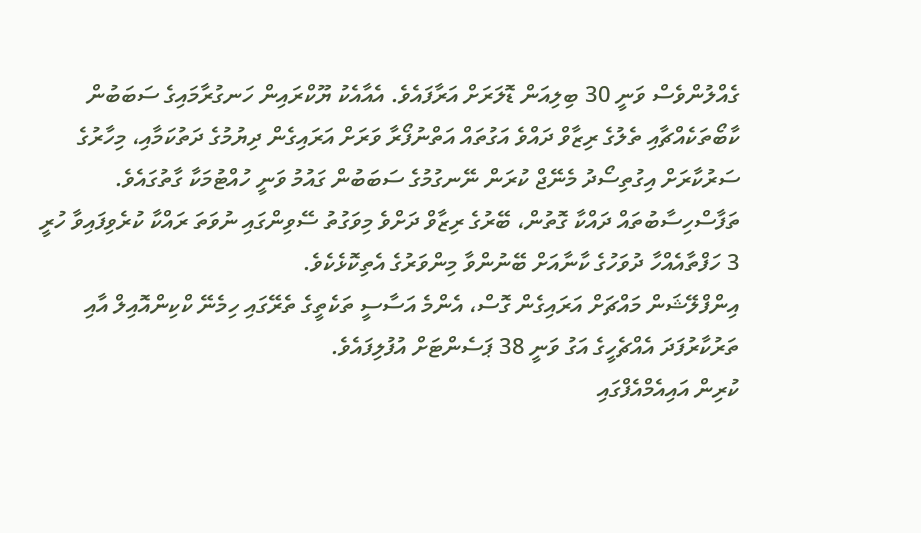ގެއްލުންވެސް ވަނީ 30 ބިލިއަން ޑޮލަރަށް އަރާފައެވެ. އެއާއެކު ޔޫކްރައިން ހަނގުރާމައިގެ ސަބަބުން ކާބޯތަކެއްޗާއި ތެލުގެ ރިޒާވް ދައްވެ އަގުތައް އަތްނުފޯރާ ވަރަށް އަރައިގެން ދިޔުމުގެ ދަތުކަމާއި، މިހާރުގެ ސަރުކާރަށް އިގުތިސޯދު މެނޭޖް ކުރަން ނޭނގުމުގެ ސަބަބުން ގައުމު ވަނީ ހުއްޓުމަކާ ގާތުގައެވެ. ތަފާސްހިސާބުތައް ދައްކާ ގޮތުން، ބޭރުގެ ރިޒާވް ދަށްވެ މިވަގުތު ސޭވިންގައި ނުވަތަ ރައްކާ ކުރެވިފައިވާ ހުރީ 3 ހަފްތާއެއްހާ ދުވަހުގެ ކާނާއަށް ބޭނުންވާ މިންވަރުގެ އެތިކޮޅެކެވެ.
އިންފްލޭޝަން މައްޗަށް އަރައިގެން ގޮސް، އެންމެ އަސާސީ ތަކެތީގެ ތެރޭގައި ހިމެނޭ ކްކިންއޮއިލް އާއި ތަރުކާރުފަދަ އެއްޗެހީގެ އަގު ވަނީ 38 ޕަސެންޓަށް އުފުލިފައެވެ.
ކުރިން އައިއެމްއެފްގައި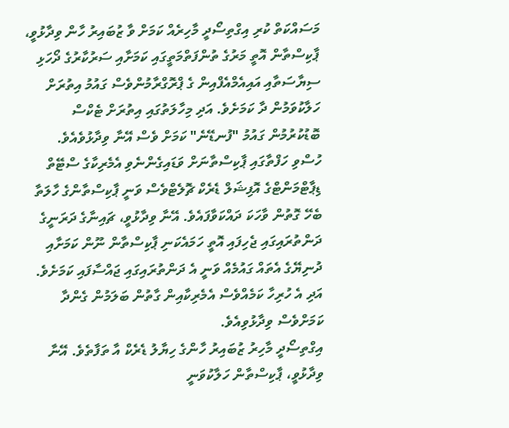މަސައްކަތް ކުރި އިގްތިސޯދީ މާހިރެއް ކަމަށް ވާ ޒުބައިރު ހާން ވިދާޅުވީ، ޕާކިސްތާން އޮތީ މަރުގެ ތުންފަތްމަތީގައި ކަމަށާއި ސަރުކާރުގެ ދޯހަޅި ސިޔާސަތާއި އައިއެމްއެފްއިން ގެ ޕްރޮގްރާމުންވެސް ގައުމު އިތުރަށް ހަލާކުވަމުން ދާ ކަމަށެވެ. އަދި މިހާލަތުގައި އިތުރަށް ޓެކްސް ބޮޑުކުރުމުން ގައުމު "ފުނޑޭނެ" ކަމަށް ވެސް އޭނާ ވިދާޅުވެއެވެ.
ހުސްވި ހަފްތާގައި ޕާކިސްތާނަށް ވަޑައިގެންނެވި އެމެރިކާގެ ސްޓޭތް ޑިޕާޓްމަންޓްގެ އޮފިޝަލް ޑެރެކް ޗޮލެޓްވެސް ވަނީ ޕާކިސްތާންގެ ހާލަތާ ބެހޭ ގޮތުން ވާހަކަ ދައްކަވާފައެވެ. އޭނާ ވިދާޅުވީ، ޗައިނާގެ ދަރަނީގެ ދަންތުރައިގައި ޖެހިފައި އޮތީ ހަމައެކަނި ޕާކިސްތާން ނޫން ކަމަށާއި ދުނިޔޭގެ އެތައް ގައުމެއް ވަނީ އެ ދަންތުރައިގައި ޖައްސާފައި ކަމަށެވެ. އަދި އެ ހުރިހާ ކަމެއްވެސް އެމެރިކާއިން ގާތުން ބަލަމުން ގެންދާ ކަމަށްވެސް ވިދާޅުވިއެވެ.
އިގްތިސޯދީ މާހިރު ޒުބައިރު ހާންގެ ހިޔާލު ޑެރެކް އާ ތަފާތެވެ. އޭނާ ވިދާޅުވީ، ޕާކިސްތާން ހަލާކުވަނީ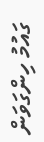ގައުމު ހިންގަވަން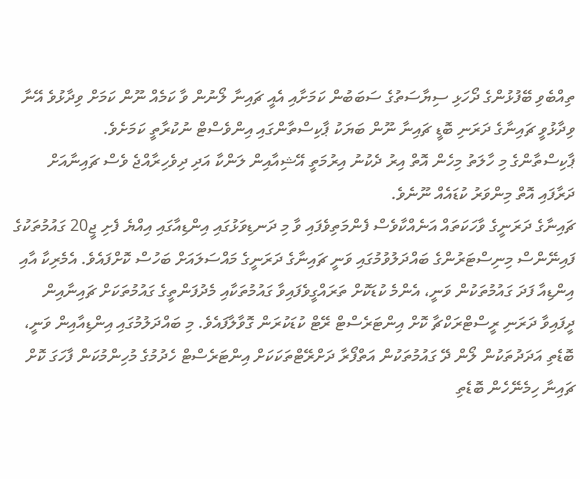ތިއްބެވި ބޭފުޅުންގެ ދޯހަޅި ސިޔާސަތުގެ ސަބަބުން ކަމަށާއި އެއީ ޗައިނާ ލޯނުން ވާ ކަމެއް ނޫން ކަމަށް ވިދާޅުވެ އޭނާ ވިދާޅުވީ ޗައިނާގެ ދަރަނި ބޮޑީ ޗައިނާ ނޫން ބަޔަކު ޕާކިސްތާންގައި އިންވެސްޓް ނުކުރާތީ ކަމަށެވެ.
ޕާކިސްތާންގެ މި ހާލަތު މިހެން އޮތް އިރު ދެކުނު އިރުމަތީ އޭޝިއާއިން ލަންކާ އަދި ދިވެހިރާއްޖެ ވެސް ޗައިނާއަށް ދަރާފައި އޮތް މިންވަރު ކުޑައެއް ނޫނެވެ.
ޗައިނާގެ ދަރަނީގެ ވާހަކަތައް އަނެއްކާވެސް ފެންމަތިވެފައި ވާ މި ދަނޑިވަޅުގައި އިންޑިއާގައި އިއްޔެ ފެށި ޖީ20 ގައުމުތަކުގެ ފައިނޭންސް މިނިސްޓަރުންގެ ބައްދަލުވުމުގައި ވަނީ ޗައިނާގެ ދަރަނީގެ މައްސަލައަށް ބަހުސް ކޮށްފައެވެ. އެމެރިކާ އާއި އިންޑިއާ ފަދަ ގައުމުތަކުން ވަނީ، އެންމެ ކުޑަކޮށް ތަރައްގީވެފައިވާ ގައުމުތަކާއި މެދުފަންތީގެ ގައުމުތަކަށް ޗައިނާއިން ދީފައިވާ ދަރަނި ރީސްޓްރަކްޗާ ކޮށް އިންޓަރެސްޓް ރޭޓް ކުޑަކުރަން ގޮވާލާފައެވެ. މި ބައްދަލުމުގައި އިންޑިއާއިން ވަނީ، ބޮޑެތި އަދަދުތަކުން ލޯން ދޭ ގައުމުތަކުން އަތްފޯރާ ދަށްރޭޓްތަކަކަށް އިންޓަރެސްޓް ހެދުމުގެ މުހިންމުކަން ފާހަގަ ކޮށް ޗައިނާ ހިމެނޭހެން ބޮޑެތި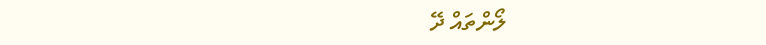ލޯންތައް ދޭ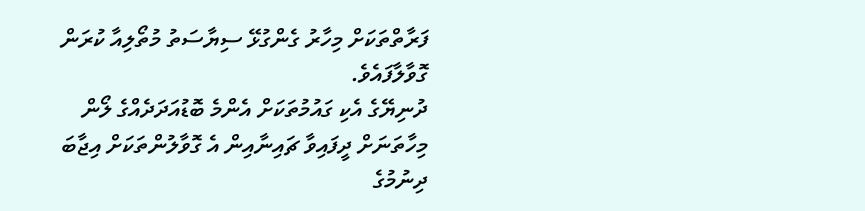ފަރާތްތަކަށް މިހާރު ގެންގުޅޭ ސިޔާސަތު މުތޯލިއާ ކުރަން ގޮވާލާފައެވެ.
ދުނިޔޭގެ އެކި ގައުމުތަކަށް އެންމެ ބޮޑުއަދަދެއްގެ ލޯން މިހާތަނަށް ދީފައިވާ ޗައިނާއިން އެ ގޮވާލުންތަކަށް އިޖާބަ ދިނުމުގެ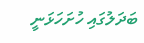ބަދަލުގައި ހުށަހަޅަނީ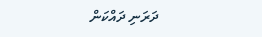ދަރަނި ދައްކަން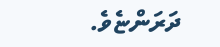ދަރަންޏެވެ.